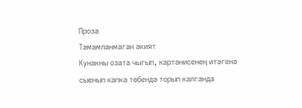Проза
Тәмамланмаган әкият
Кунакны озата чыгып, картәнисенең итәгенә сыенып капка төбендә торып калганда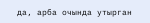да, арба очында утырган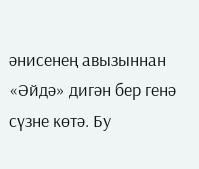әнисенең авызыннан «Әйдә» дигән бер генә сүзне көтә. Бу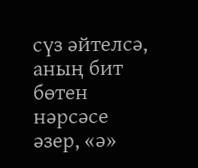сүз әйтелсә, аның бит бөтен нәрсәсе әзер, «ә»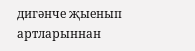дигәнче җыенып артларыннан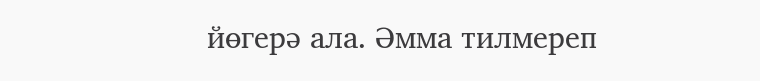йөгерә ала. Әмма тилмереп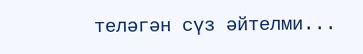теләгән сүз әйтелми...